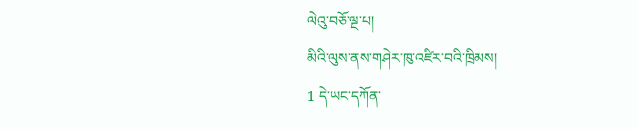ལེའུ་བཅོ་ལྔ་པ།
མིའི་ལུས་ནས་གཤེར་ཁུ་འཛིར་བའི་ཁྲིམས།
1 དེ་ཡང་དཀོན་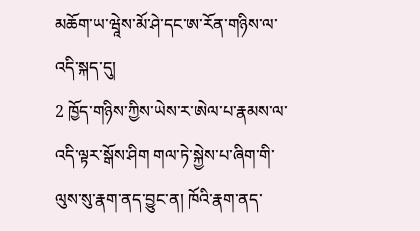མཆོག་ཡ་ཝཱེས་མོ་ཤེ་དང་ཨ་རོན་གཉིས་ལ་འདི་སྐད་དུ།
2 ཁྱོད་གཉིས་ཀྱིས་ཡེས་ར་ཨེལ་པ་རྣམས་ལ་འདི་ལྟར་སྒོས་ཤིག གལ་ཏེ་སྐྱེས་པ་ཞིག་གི་ལུས་སུ་རྣག་ནད་བྱུང་ན། ཁོའི་རྣག་ནད་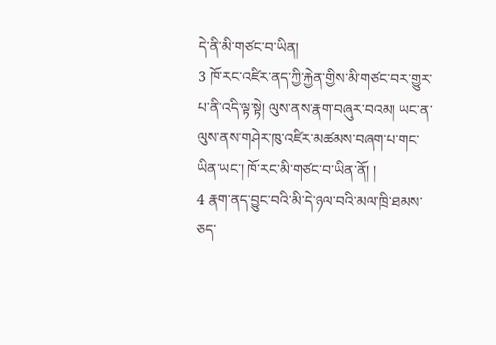དེ་ནི་མི་གཙང་བ་ཡིན།
3 ཁོ་རང་འཛིར་ནད་ཀྱི་རྐྱེན་གྱིས་མི་གཙང་བར་གྱུར་པ་ནི་འདི་ལྟ་སྟེ། ལུས་ནས་རྣག་བཞུར་བའམ། ཡང་ན་ལུས་ནས་གཤེར་ཁུ་འཛིར་མཚམས་བཞག་པ་གང་ཡིན་ཡང་། ཁོ་རང་མི་གཙང་བ་ཡིན་ནོ། །
4 རྣག་ནད་བྱུང་བའི་མི་དེ་ཉལ་བའི་མལ་ཁྲི་ཐམས་ཅད་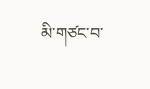མི་གཙང་བ་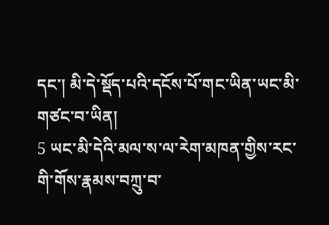དང་། མི་དེ་སྡོད་པའི་དངོས་པོ་གང་ཡིན་ཡང་མི་གཙང་བ་ཡིན།
5 ཡང་མི་དེའི་མལ་ས་ལ་རེག་མཁན་གྱིས་རང་གི་གོས་རྣམས་བཀྲུ་བ་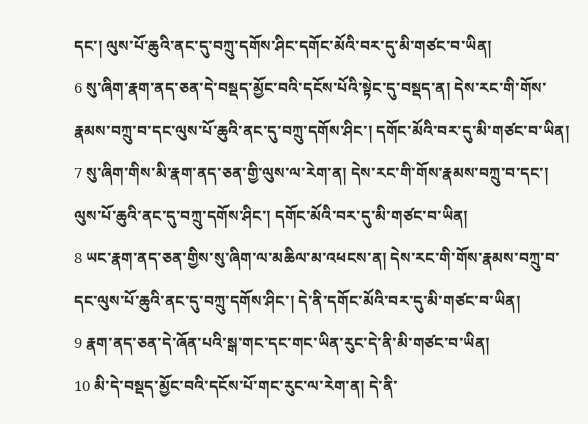དང་། ལུས་པོ་ཆུའི་ནང་དུ་བཀྲུ་དགོས་ཤིང་དགོང་མོའི་བར་དུ་མི་གཙང་བ་ཡིན།
6 སུ་ཞིག་རྣག་ནད་ཅན་དེ་བསྡད་མྱོང་བའི་དངོས་པོའི་སྟེང་དུ་བསྡད་ན། དེས་རང་གི་གོས་རྣམས་བཀྲུ་བ་དང་ལུས་པོ་ཆུའི་ནང་དུ་བཀྲུ་དགོས་ཤིང་། དགོང་མོའི་བར་དུ་མི་གཙང་བ་ཡིན།
7 སུ་ཞིག་གིས་མི་རྣག་ནད་ཅན་གྱི་ལུས་ལ་རེག་ན། དེས་རང་གི་གོས་རྣམས་བཀྲུ་བ་དང་། ལུས་པོ་ཆུའི་ནང་དུ་བཀྲུ་དགོས་ཤིང་། དགོང་མོའི་བར་དུ་མི་གཙང་བ་ཡིན།
8 ཡང་རྣག་ནད་ཅན་གྱིས་སུ་ཞིག་ལ་མཆིལ་མ་འཕངས་ན། དེས་རང་གི་གོས་རྣམས་བཀྲུ་བ་དང་ལུས་པོ་ཆུའི་ནང་དུ་བཀྲུ་དགོས་ཤིང་། དེ་ནི་དགོང་མོའི་བར་དུ་མི་གཙང་བ་ཡིན།
9 རྣག་ནད་ཅན་དེ་ཞོན་པའི་སྒ་གང་དང་གང་ཡིན་རུང་དེ་ནི་མི་གཙང་བ་ཡིན།
10 མི་དེ་བསྡད་མྱོང་བའི་དངོས་པོ་གང་རུང་ལ་རེག་ན། དེ་ནི་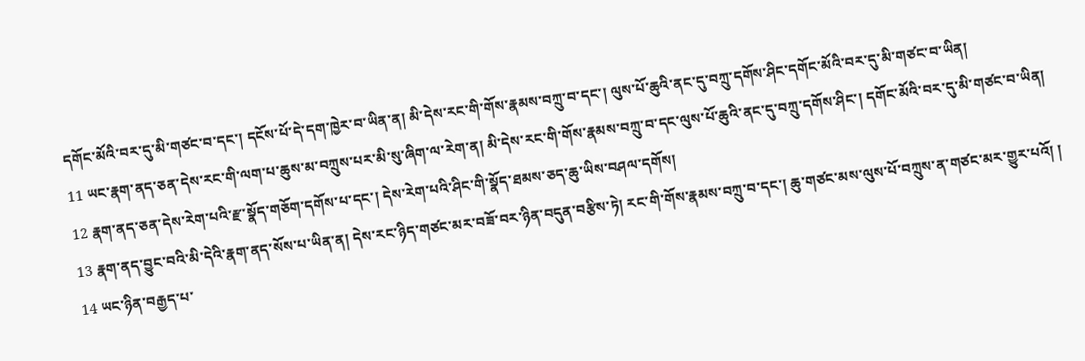དགོང་མོའི་བར་དུ་མི་གཙང་བ་དང་། དངོས་པོ་དེ་དག་ཁྱེར་བ་ཡིན་ན། མི་དེས་རང་གི་གོས་རྣམས་བཀྲུ་བ་དང་། ལུས་པོ་ཆུའི་ནང་དུ་བཀྲུ་དགོས་ཤིང་དགོང་མོའི་བར་དུ་མི་གཙང་བ་ཡིན།
11 ཡང་རྣག་ནད་ཅན་དེས་རང་གི་ལག་པ་ཆུས་མ་བཀྲུས་པར་མི་སུ་ཞིག་ལ་རེག་ན། མི་དེས་རང་གི་གོས་རྣམས་བཀྲུ་བ་དང་ལུས་པོ་ཆུའི་ནང་དུ་བཀྲུ་དགོས་ཤིང་། དགོང་མོའི་བར་དུ་མི་གཙང་བ་ཡིན།
12 རྣག་ནད་ཅན་དེས་རེག་པའི་རྫ་སྣོད་གཅོག་དགོས་པ་དང་། དེས་རེག་པའི་ཤིང་གི་སྣོད་ཐམས་ཅད་ཆུ་ཡིས་བཤལ་དགོས།
13 རྣག་ནད་བྱུང་བའི་མི་དེའི་རྣག་ནད་སོས་པ་ཡིན་ན། དེས་རང་ཉིད་གཙང་མར་བཟོ་བར་ཉིན་བདུན་བརྩིས་ཏེ། རང་གི་གོས་རྣམས་བཀྲུ་བ་དང་། ཆུ་གཙང་མས་ལུས་པོ་བཀྲུས་ན་གཙང་མར་གྱུར་པའོ། །
14 ཡང་ཉིན་བརྒྱད་པ་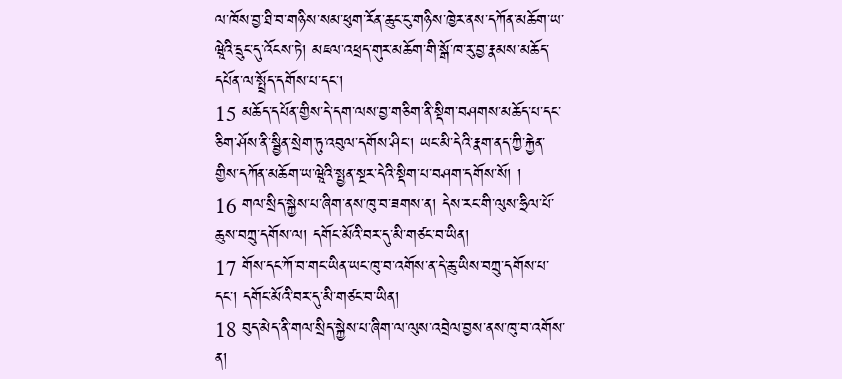ལ་ཁོས་བྱ་ཐི་བ་གཉིས་སམ་ཕུག་རོན་ཆུང་ངུ་གཉིས་ཁྱེར་ནས་དཀོན་མཆོག་ཡ་ཝཱེའི་དྲུང་དུ་འོངས་ཏེ། མཇལ་འཕྲད་གུར་མཆོག་གི་སྒོ་ཁ་རུ་བྱ་རྣམས་མཆོད་དཔོན་ལ་སྤྲོད་དགོས་པ་དང་།
15 མཆོད་དཔོན་གྱིས་དེ་དག་ལས་བྱ་གཅིག་ནི་སྡིག་བཤགས་མཆོད་པ་དང་ཅིག་ཤོས་ནི་སྦྱིན་སྲེག་ཏུ་འབུལ་དགོས་ཤིང་། ཡང་མི་དེའི་རྣག་ནད་ཀྱི་རྐྱེན་གྱིས་དཀོན་མཆོག་ཡ་ཝཱེའི་སྤྱན་སྔར་དེའི་སྡིག་པ་བཤག་དགོས་སོ། །
16 གལ་སྲིད་སྐྱེས་པ་ཞིག་ནས་ཁུ་བ་ཟགས་ན། དེས་རང་གི་ལུས་ཧྲིལ་པོ་ཆུས་བཀྲུ་དགོས་ལ། དགོང་མོའི་བར་དུ་མི་གཙང་བ་ཡིན།
17 གོས་དང་ཀོ་བ་གང་ཡིན་ཡང་ཁུ་བ་འགོས་ན་དེ་ཆུ་ཡིས་བཀྲུ་དགོས་པ་དང་། དགོང་མོའི་བར་དུ་མི་གཙང་བ་ཡིན།
18 བུད་མེད་ནི་གལ་སྲིད་སྐྱེས་པ་ཞིག་ལ་ལུས་འབྲེལ་བྱས་ནས་ཁུ་བ་འགོས་ན།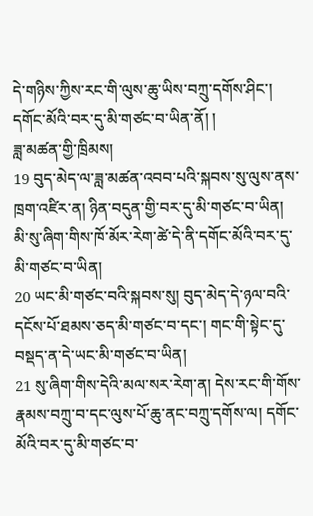དེ་གཉིས་ཀྱིས་རང་གི་ལུས་ཆུ་ཡིས་བཀྲུ་དགོས་ཤིང་། དགོང་མོའི་བར་དུ་མི་གཙང་བ་ཡིན་ནོ། །
ཟླ་མཚན་གྱི་ཁྲིམས།
19 བུད་མེད་ལ་ཟླ་མཚན་འབབ་པའི་སྐབས་སུ་ལུས་ནས་ཁྲག་འཛིར་ན། ཉིན་བདུན་གྱི་བར་དུ་མི་གཙང་བ་ཡིན། མི་སུ་ཞིག་གིས་ཁོ་མོར་རེག་ཚེ་དེ་ནི་དགོང་མོའི་བར་དུ་མི་གཙང་བ་ཡིན།
20 ཡང་མི་གཙང་བའི་སྐབས་སུ། བུད་མེད་དེ་ཉལ་བའི་དངོས་པོ་ཐམས་ཅད་མི་གཙང་བ་དང་། གང་གི་སྟེང་དུ་བསྡད་ན་དེ་ཡང་མི་གཙང་བ་ཡིན།
21 སུ་ཞིག་གིས་དེའི་མལ་སར་རེག་ན། དེས་རང་གི་གོས་རྣམས་བཀྲུ་བ་དང་ལུས་པོ་ཆུ་ནང་བཀྲུ་དགོས་ལ། དགོང་མོའི་བར་དུ་མི་གཙང་བ་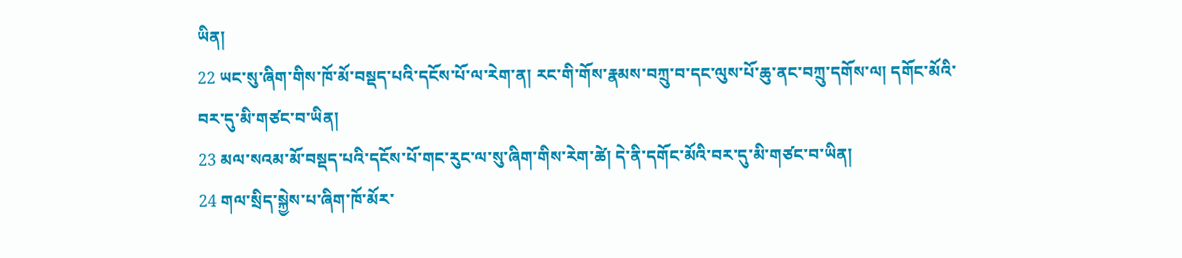ཡིན།
22 ཡང་སུ་ཞིག་གིས་ཁོ་མོ་བསྡད་པའི་དངོས་པོ་ལ་རེག་ན། རང་གི་གོས་རྣམས་བཀྲུ་བ་དང་ལུས་པོ་ཆུ་ནང་བཀྲུ་དགོས་ལ། དགོང་མོའི་བར་དུ་མི་གཙང་བ་ཡིན།
23 མལ་སའམ་མོ་བསྡད་པའི་དངོས་པོ་གང་རུང་ལ་སུ་ཞིག་གིས་རེག་ཚེ། དེ་ནི་དགོང་མོའི་བར་དུ་མི་གཙང་བ་ཡིན།
24 གལ་སྲིད་སྐྱེས་པ་ཞིག་ཁོ་མོར་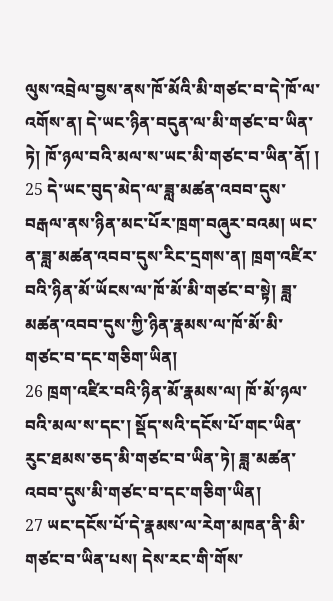ལུས་འབྲེལ་བྱས་ནས་ཁོ་མོའི་མི་གཙང་བ་དེ་ཁོ་ལ་འགོས་ན། དེ་ཡང་ཉིན་བདུན་ལ་མི་གཙང་བ་ཡིན་ཏེ། ཁོ་ཉལ་བའི་མལ་ས་ཡང་མི་གཙང་བ་ཡིན་ནོ། །
25 དེ་ཡང་བུད་མེད་ལ་ཟླ་མཚན་འབབ་དུས་བརྒལ་ནས་ཉིན་མང་པོར་ཁྲག་བཞུར་བའམ། ཡང་ན་ཟླ་མཚན་འབབ་དུས་རིང་དྲགས་ན། ཁྲག་འཛིར་བའི་ཉིན་མོ་ཡོངས་ལ་ཁོ་མོ་མི་གཙང་བ་སྟེ། ཟླ་མཚན་འབབ་དུས་ཀྱི་ཉིན་རྣམས་ལ་ཁོ་མོ་མི་གཙང་བ་དང་གཅིག་ཡིན།
26 ཁྲག་འཛིར་བའི་ཉིན་མོ་རྣམས་ལ། ཁོ་མོ་ཉལ་བའི་མལ་ས་དང་། སྡོད་སའི་དངོས་པོ་གང་ཡིན་རུང་ཐམས་ཅད་མི་གཙང་བ་ཡིན་ཏེ། ཟླ་མཚན་འབབ་དུས་མི་གཙང་བ་དང་གཅིག་ཡིན།
27 ཡང་དངོས་པོ་དེ་རྣམས་ལ་རེག་མཁན་ནི་མི་གཙང་བ་ཡིན་པས། དེས་རང་གི་གོས་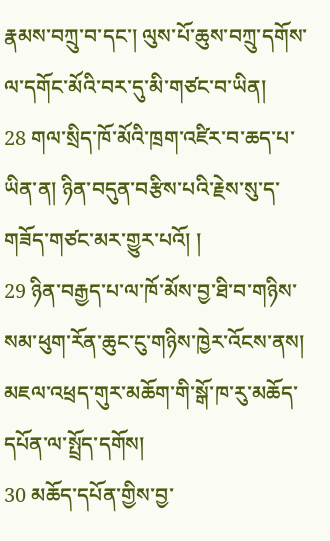རྣམས་བཀྲུ་བ་དང་། ལུས་པོ་ཆུས་བཀྲུ་དགོས་ལ་དགོང་མོའི་བར་དུ་མི་གཙང་བ་ཡིན།
28 གལ་སྲིད་ཁོ་མོའི་ཁྲག་འཛིར་བ་ཆད་པ་ཡིན་ན། ཉིན་བདུན་བརྩིས་པའི་རྗེས་སུ་ད་གཟོད་གཙང་མར་གྱུར་པའོ། །
29 ཉིན་བརྒྱད་པ་ལ་ཁོ་མོས་བྱ་ཐི་བ་གཉིས་སམ་ཕུག་རོན་ཆུང་ངུ་གཉིས་ཁྱེར་འོངས་ནས། མཇལ་འཕྲད་གུར་མཆོག་གི་སྒོ་ཁ་རུ་མཆོད་དཔོན་ལ་སྤྲོད་དགོས།
30 མཆོད་དཔོན་གྱིས་བྱ་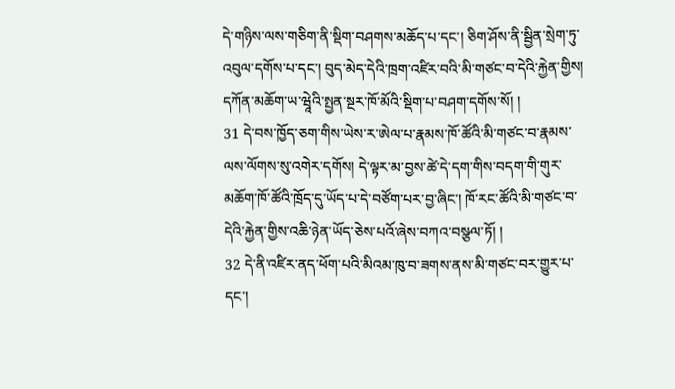དེ་གཉིས་ལས་གཅིག་ནི་སྡིག་བཤགས་མཆོད་པ་དང་། ཅིག་ཤོས་ནི་སྦྱིན་སྲེག་ཏུ་འབུལ་དགོས་པ་དང་། བུད་མེད་དེའི་ཁྲག་འཛིར་བའི་མི་གཙང་བ་དེའི་རྐྱེན་གྱིས། དཀོན་མཆོག་ཡ་ཝཱེའི་སྤྱན་སྔར་ཁོ་མོའི་སྡིག་པ་བཤག་དགོས་སོ། །
31 དེ་བས་ཁྱོད་ཅག་གིས་ཡེས་ར་ཨེལ་པ་རྣམས་ཁོ་ཚོའི་མི་གཙང་བ་རྣམས་ལས་ལོགས་སུ་འགེར་དགོས། དེ་ལྟར་མ་བྱས་ཚེ་དེ་དག་གིས་བདག་གི་གུར་མཆོག་ཁོ་ཚོའི་ཁྲོད་དུ་ཡོད་པ་དེ་བཙོག་པར་བྱ་ཞིང་། ཁོ་རང་ཚོའི་མི་གཙང་བ་དེའི་རྐྱེན་གྱིས་འཆི་ཉེན་ཡོད་ཅེས་པའོ་ཞེས་བཀའ་བསྩལ་ཏོ། །
32 དེ་ནི་འཛིར་ནད་ཕོག་པའི་མིའམ་ཁུ་བ་ཟགས་ནས་མི་གཙང་བར་གྱུར་པ་དང་།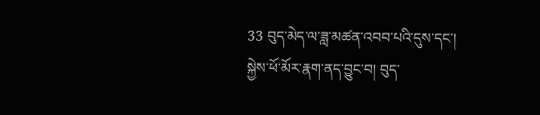33 བུད་མེད་ལ་ཟླ་མཚན་འབབ་པའི་དུས་དང་། སྐྱེས་ཕོ་མོར་རྣག་ནད་བྱུང་བ། བུད་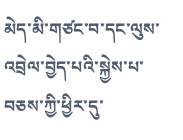མེད་མི་གཙང་བ་དང་ལུས་འབྲེལ་བྱེད་པའི་སྐྱེས་པ་བཅས་ཀྱི་ཕྱིར་དུ་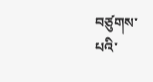བཙུགས་པའི་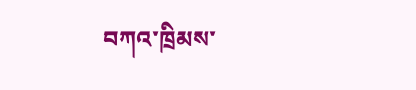བཀའ་ཁྲིམས་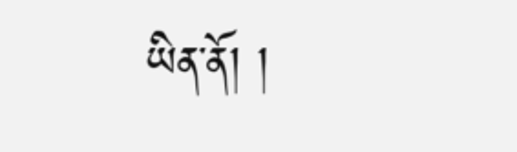ཡིན་ནོ། །